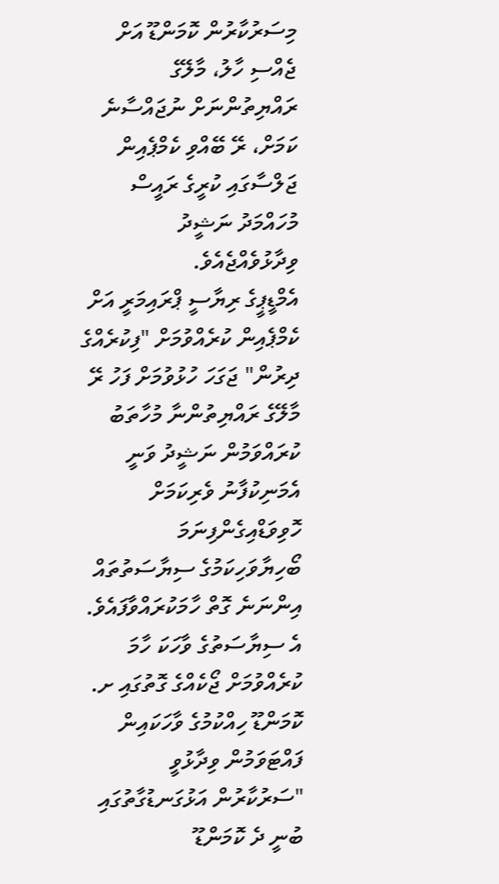މިސަރުކާރުން ކޮމަންޑޫ އަށް ޖެއްސި ހާލު، މާލޭގެ ރައްޔިތުންނަށް ނުޖައްސާނެ ކަމަށް، ރޭ ބޭއްވި ކެމްޕެއިން ޖަލްސާގައި ކުރީގެ ރައީސް މުހައްމަދު ނަޝީދު ވިދާޅުވެއްޖެއެވެ.
އެމްޑީޕީގެ ރިޔާސީ ޕްރައިމަރީ އަށް ކެމްޕެއިން ކުރެއްވުމަށް "ފިކުރެއްގެ ދިރުން" ޖަގަހަ ހުޅުވުމަށް ފަހު ރޭ މާލޭގެ ރައްޔިތުންނާ މުހާތަބު ކުރައްވަމުން ނަޝީދު ވަނީ އެމަނިކުފާނު ވެރިކަމަށް ހޮވިވަޑްއިގެންފިނަމަ ބޯހިޔާވަހިކަމުގެ ސިޔާސަތުތައް އިންނަނެ ގޮތް ހާމަކުރައްވާފައެވެ.
އެ ސިޔާސަތުގެ ވާހަކަ ހާމަ ކުރެއްވުމަށް ޖޯކެއްގެ ގޮތުގައި ށ. ކޮމަންޑޫ ހިއްކުމުގެ ވާހަކައިން ފައްޓަވަމުން ވިދާޅުވީ "ސަރުކާރުން އަޅުގަނޑުގާތުގައި ބުނީ ދެ ކޮމަންޑޫ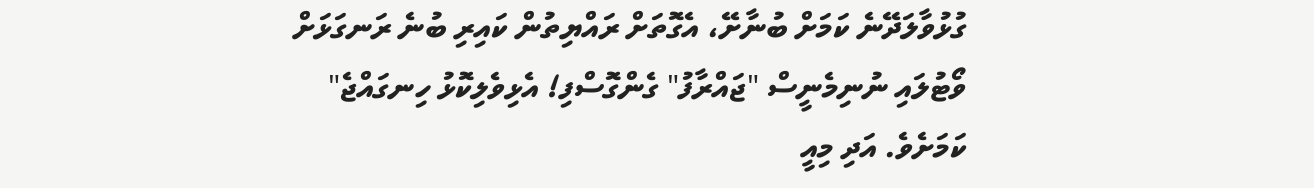ގުޅުވާލަދޭނެ ކަމަށް ބުނާށޭ، އެގޮތަށް ރައްޔިތުން ކައިރި ބުނެ ރަނގަޅަށް ވޯޓުލައި ނުނިމެނީސް "ޖައްރާފު" ގެންގޮސްފި! އެޅިވެލިކޮޅު ހިނގައްޖެ" ކަމަށެވެ. އަދި މިއީ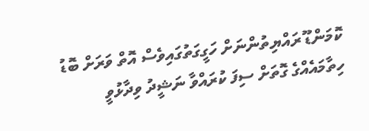ކޮމަންޑޫ ރައްޔިތުންނަށް ހަގީގަތުގައިވެސް އޮތް ވަރަށް ބޮޑު ހިތާމައެއްގެ ގޮތަށް ސިފަ ކުރައްވާ ނަޝީދު ވިދާޅުވީ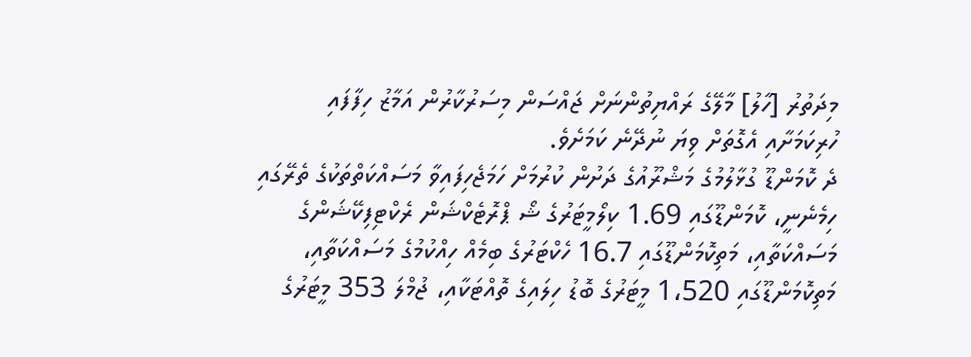މިދަތުރު [ހާލު] މާލޭގެ ރައްޔިތުންނަށް ޖައްސަން މިސަރުކާރުން އަމާޒު ހިފާފައި ހުރިކަމަށާއި އެގޮތަށް ވިޔަ ނުދޭނެ ކަމަށެވެ.
ދެ ކޮމަންޑޫ ގުޅާލުމުގެ މަޝްރޫއުގެ ދަށުން ކުރުމަށް ހަމަޖެހިފައިވާ މަސައްކަތްތަކުގެ ތެރޭގައި ހިމެނެނީ، ކޮމަންޑޫގައި 1.69 ކިލޯމީޓަރުގެ ޝޯ ޕްރޮޓެކްޝަން ރެކްޓިފިކޭޝަންގެ މަސައްކަތާއި، މަތިކޮމަންޑޫގައި 16.7 ހެކްޓަރުގެ ބިމެއް ހިއްކުމުގެ މަސައްކަތާއި، މަތިކޮމަންޑޫގައި 1،520 މީޓަރުގެ ބޮޑު ހިލައިގެ ތޮއްޓަކާއި، ޖުމްލަ 353 މީޓަރުގެ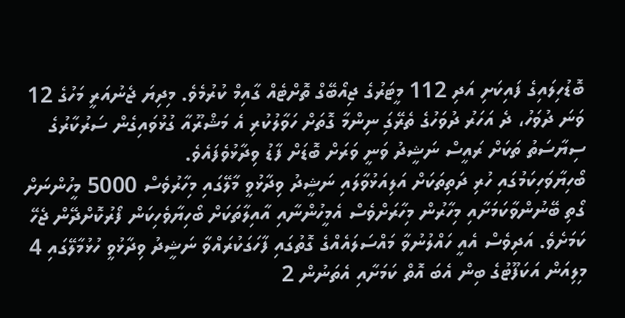ބޮޑުހިލައިގެ ފައިކަށި އަދި 112 މީޓަރުގެ ޖިއޯބޭގް ތޮށްޓެއް ގާއިމް ކުރުމެވެ. މިދިޔަ ޖެނުއަރީ މަހުގެ 12 ވަނަ ދުވަހު، ދެ އަހަރު ދުވަހުގެ ތެރޭގަި ނިންމާ ގޮތަށް ހަވާލުކުރި އެ މަޝްރޫއާ ގުޅުވައިގެން ސަރުކާރުގެ ސިޔާސަތު ތަކަށް ރައީސް ނަޝީދު ވަނީ ވަރަށް ބޮޑަށް ފާޑު ވިދާޅުވެފައެވެ.
ބޯހިޔާވަހިކަމުގައި ހުރި ދަތިތަކަށް އަލިއަޅުވާލައި ނަޝީދު ވިދާޅުވީ މާލޭގައި މިހާރުވެސް 5000 މީހުންނަށް ގޯތި ބޭނުންވާކަމަށާއި މިހާރުން މިހާރަށްވެސް އެމީހުންނާއި އާއިލާތަކަށް ބޯހިޔާވެހިކަން ފޯރުކޮށްދޭން ޖެހޭ ކަމަށެވެ. އަދިވެސް އެއީ ހައްލުނުވާ މައްސަލައެއްގެ ގޮތުގައި ފާހަގަކުރައްވާ ނަޝީދު ވިދާޅުވީ ހުޅުމާލޭގައި 4 މިލިއަން އަކަފޫޓުގެ ބިން އެބަ އޮތް ކަމަށާއި އެތަނުން 2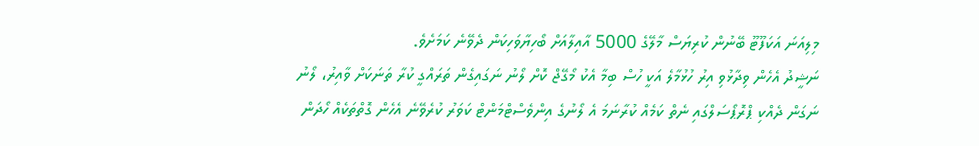މިލިއަނަ އަކަފޫޓޫ ބޭނުން ކުރިޔަސް މާލޭގެ 5000 އާއިލާއަށް ބޯހިޔާވަހިކަން ދެވޭނެ ކަމަށެވެ.
ނަޝީދު އެހެން ވިދާޅުވި އިރު ހުޅުމާލެ އަކީ ހުސް ބިމާ އެކު މޯގޭޖް ކޮށް ލޯނު ނަގައިގެން ތަރައްގީ ކުރާ ތަނަކަށް ވާއިރު، ލޯނު ނަގަން ދެއްކި ޕްރޮޕޯސަލްގައި ނެތް ކަމެއް ކުރާނަމަ އެ ލޯނުގެ އިންވެސްޓްމަންޓް ކަވަރު ކުރެވޭނެ އެހެން ގޮތްތަކެއް ހޯދަން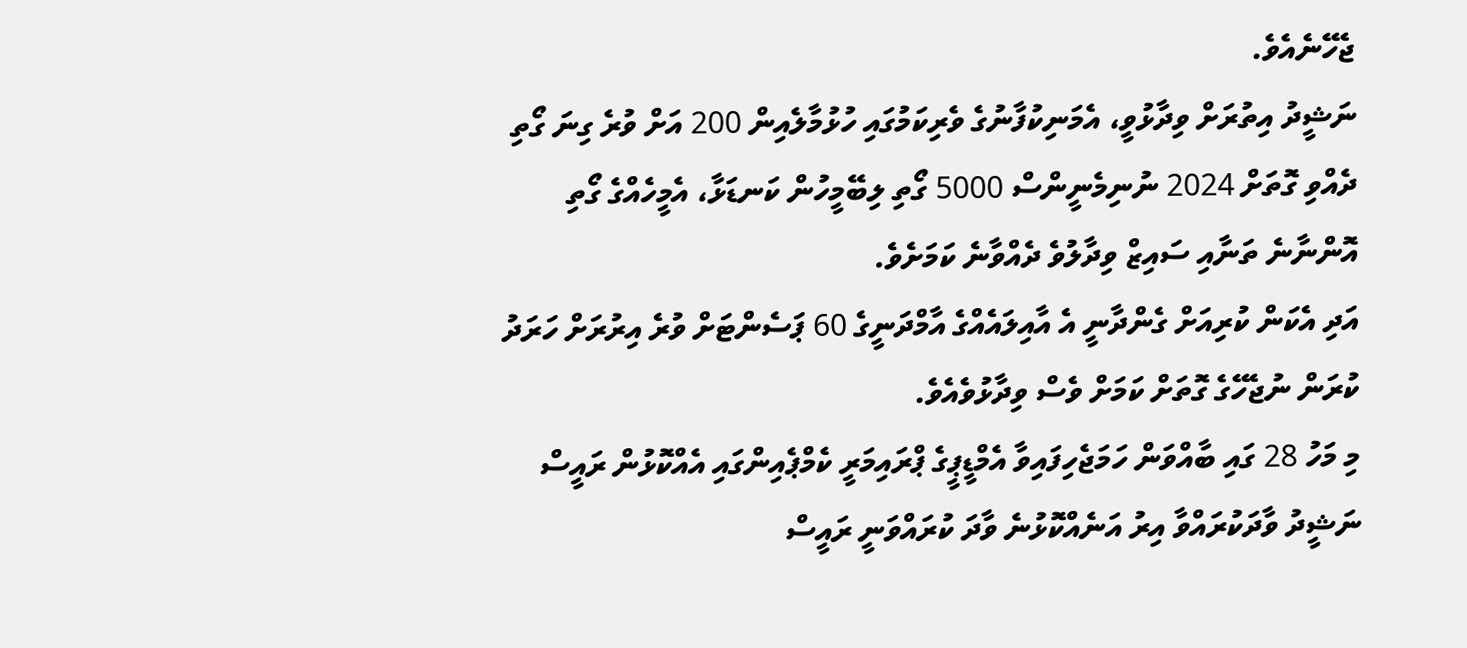ޖެހޭނެއެވެ.
ނަޝީދު އިތުރަށް ވިދާޅުވީ، އެމަނިކުފާނުގެ ވެރިކަމުގައި ހުޅުމާލެއިން 200 އަށް ވުރެ ގިނަ ގޯތި ދެއްވި ގޮތަށް 2024 ނުނިމެނީންސް 5000 ގޯތި ލިބޭމީހުން ކަނޑަޅާ، އެމީހެއްގެ ގޯތި އޮންނާނެ ތަނާއި ސައިޒް ވިދާލުވެ ދެއްވާނެ ކަމަށެވެ.
އަދި އެކަން ކުރިއަށް ގެންދާނީ އެ އާއިލައެއްގެ އާމްދަނީގެ 60 ޕަސެންޓަށް ވުރެ އިރުރަށް ހަރަދު ކުރަން ނުޖެހޭގެ ގޮތަށް ކަމަށް ވެސް ވިދާޅުވެއެވެ.
މި މަހު 28 ގައި ބާއްވަން ހަމަޖެހިފައިވާ އެމްޑީޕީގެ ޕްރައިމަރީ ކެމްޕެއިންގައި އެއްކޮޅުން ރައީސް ނަޝީދު ވާދަކުރައްވާ އިރު އަނެއްކޮޅުނެ ވާދަ ކުރައްވަނީ ރައީސް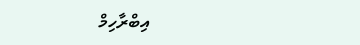އިބްރާހިމް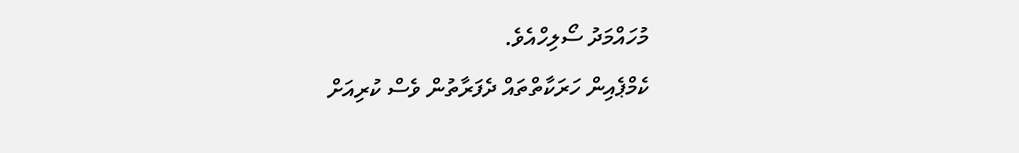މުހައްމަދު ސޯލިހްއެވެ.
ކެމްޕެއިން ހަރަކާތްތައް ދެފަރާތުން ވެސް ކުރިއަށް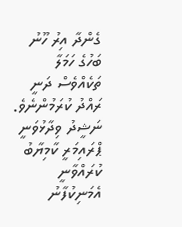ގެންދާ އިރު ހޫނު ބަހުގެ ހަމަލާ ތަކެއްވެސް ދަނީ ރައްދު ކުރަމުންނެވެ.
ނަޝީދު ވިދާޅުވަނީ ޕްރައިމަރީ ކާމިޔާބު ކުރައްވާނީ އެމަނިކުފާނު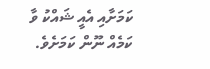ކަމަށާއި އެއީ ޝައްކު ވާ ކަމެއް ނޫން ކަމަށެވެ.